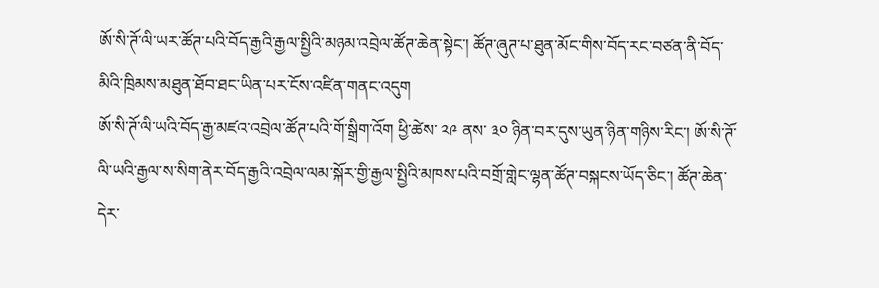ཨོ་སི་ཊོ་ལི་ཡར་ཚོཊ་པའི་བོད་རྒྱའི་རྒྱལ་སྤྱིའི་མཉམ་འབྲེལ་ཚོཊ་ཆེན་སྟེང་། ཚོཊ་ཞུཊ་པ་ཐུན་མོང་གིས་བོད་རང་བཙན་ནི་བོད་མིའི་ཁྲིམས་མཐུན་ཐོབ་ཐང་ཡིན་པར་ངོས་འཛིན་གནང་འདུག
ཨོ་སི་ཊོ་ལི་ཡའི་བོད་རྒྱ་མཛའ་འབྲེལ་ཚོཊ་པའི་གོ་སྒྲིག་འོག ཕྱི་ཚེས་ ༢༩ ནས་ ༣༠ ཉིན་བར་དུས་ཡུན་ཉིན་གཉིས་རིང་། ཨོ་སི་ཊོ་ལི་ཡའི་རྒྱལ་ས་སིག་ནེར་བོད་རྒྱའི་འབྲེལ་ལམ་སྐོར་གྱི་རྒྱལ་སྤྱིའི་མཁས་པའི་བགྲོ་གླེང་ལྷན་ཚོཊ་བསྐངས་ཡོད་ཅིང་། ཚོཊ་ཆེན་དེར་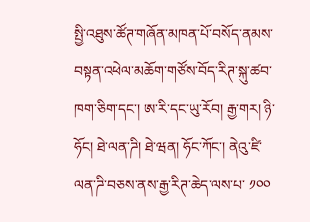སྤྱི་འཐུས་ཚོཊ་གཞོན་མཁན་པོ་བསོད་ནམས་བསྟན་འཕེལ་མཆོག་གཙོས་བོད་རིཊ་སྐུ་ཚབ་ཁག་ཅིག་དང་། ཨ་རི་དང་ཡུ་རོབ། རྒྱ་གར། ཉི་ཧོང། ཐེ་ལན་ཌི། ཐེ་ཝན། ཧོང་ཀོང་། ནེའུ་ཛི་ལན་ཌི་བཅས་ནས་རྒྱ་རིཊ་ཆེད་ལས་པ་ ༡༠༠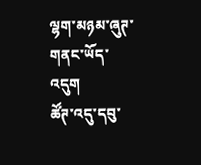ལྷག་མཉམ་ཞུཊ་གནང་ཡོད་འདུག
ཚོཊ་འདུ་དབུ་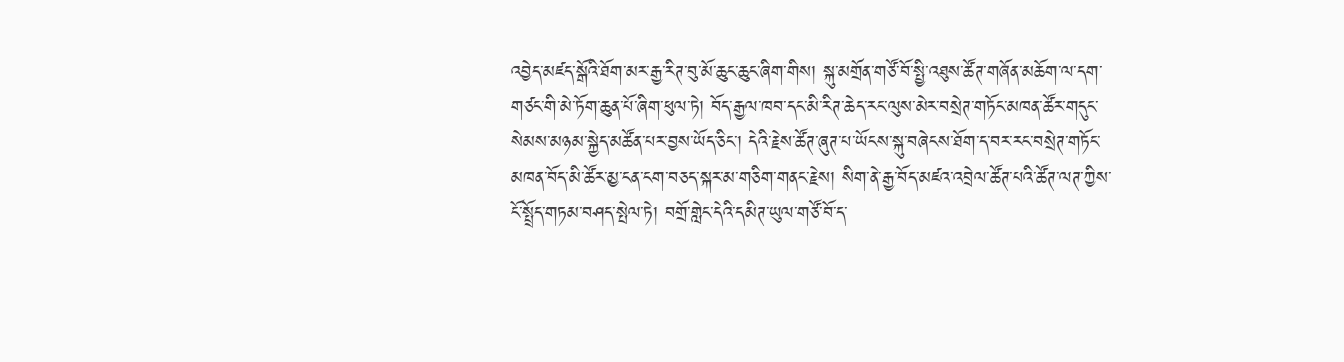འབྱེད་མཛད་སྒོའི་ཐོག་མར་རྒྱ་རིཊ་བུ་མོ་ཆུང་ཆུང་ཞིག་གིས། སྐུ་མགྲོན་གཙོ་བོ་སྤྱི་འཐུས་ཚོཊ་གཞོན་མཆོག་ལ་དག་གཙང་གི་མེ་ཏོག་ཆུན་པོ་ཞིག་ཕུལ་ཏེ། བོད་རྒྱལ་ཁབ་དང་མི་རིཊ་ཆེད་རང་ལུས་མེར་བསྲེཊ་གཏོང་མཁན་ཚོར་གདུང་སེམས་མཉམ་སྐྱེད་མཚོན་པར་བྱས་ཡོད་ཅིང་། དེའི་རྗེས་ཚོཊ་ཞུཊ་པ་ཡོངས་སྐུ་བཞེངས་ཐོག་ད་བར་རང་བསྲེཊ་གཏོང་མཁན་བོད་མི་ཚོར་མྱ་ངན་ངག་བཅད་སྐར་མ་གཅིག་གནང་རྗེས། སིག་ནེ་རྒྱ་བོད་མཛའ་འབྲེལ་ཚོཊ་པའི་ཚོཊ་ལཊ་ཀྱིས་ངོ་སྤྲོད་གཏམ་བཤད་སྤེལ་ཏེ། བགྲོ་གླེང་དེའི་དམིཊ་ཡུལ་གཙོ་བོ་ད་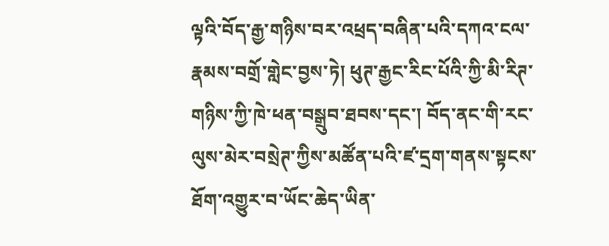ལྟའི་བོད་རྒྱ་གཉིས་བར་འཕྲད་བཞིན་པའི་དཀའ་ངལ་རྣམས་བགྲོ་གླེང་བྱས་ཏེ། ཕུཊ་རྒྱང་རིང་པོའི་ཀྱི་མི་རིཊ་གཉིས་ཀྱི་ཁེ་ཕན་བསྒྲུབ་ཐབས་དང་། བོད་ནང་གི་རང་ལུས་མེར་བསྲེཊ་ཀྱིས་མཚོན་པའི་ཛ་དྲག་གནས་སྟངས་ཐོག་འགྱུར་བ་ཡོང་ཆེད་ཡིན་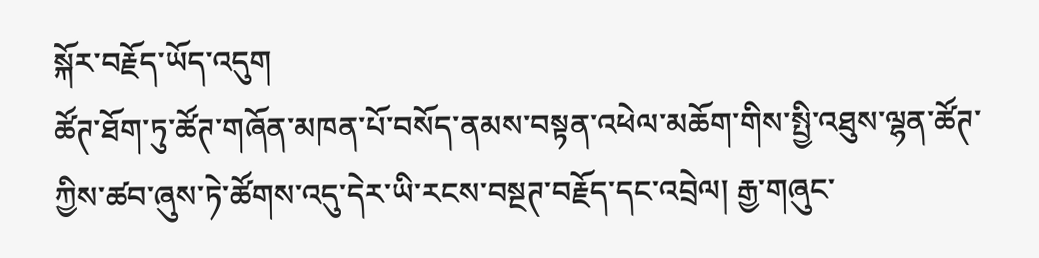སྐོར་བརྗོད་ཡོད་འདུག
ཚོཊ་ཐོག་ཏུ་ཚོཊ་གཞོན་མཁན་པོ་བསོད་ནམས་བསྟན་འཕེལ་མཆོག་གིས་སྤྱི་འཐུས་ལྷན་ཚོཊ་ཀྱིས་ཚབ་ཞུས་ཏེ་ཚོགས་འདུ་དེར་ཡི་རངས་བསྔཊ་བརྗོད་དང་འབྲེལ། རྒྱ་གཞུང་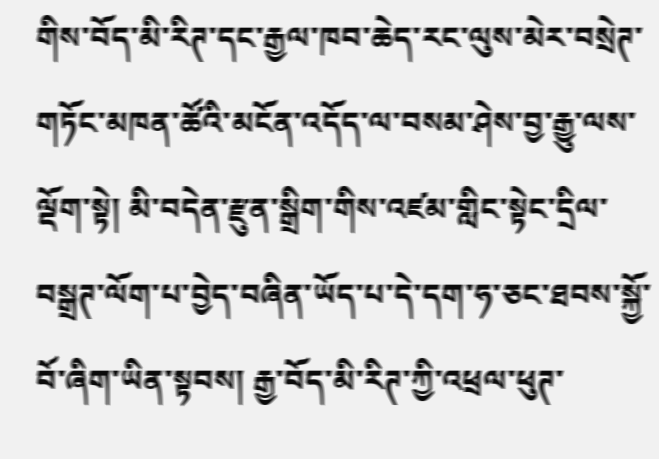གིས་བོད་མི་རིཊ་དང་རྒྱལ་ཁབ་ཆེད་རང་ལུས་མེར་བསྲེཊ་གཏོང་མཁན་ཚོའི་མངོན་འདོད་ལ་བསམ་ཤེས་བྱ་རྒྱུ་ལས་ལྡོག་སྟེ། མི་བདེན་རྫུན་སྒྲིག་གིས་འཛམ་གླིང་སྟེང་དྲིལ་བསྒྲཊ་ལོག་པ་བྱེད་བཞིན་ཡོད་པ་དེ་དག་ཧ་ཅང་ཐབས་སྐྱོ་བོ་ཞིག་ཡིན་སྟབས། རྒྱ་བོད་མི་རིཊ་ཀྱི་འཕྲལ་ཕུཊ་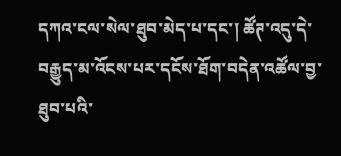དཀའ་ངལ་སེལ་ཐུབ་མེད་པ་དང་། ཚོཊ་འདུ་དེ་བརྒྱུད་མ་འོངས་པར་དངོས་ཐོག་བདེན་འཚོལ་བྱ་ཐུབ་པའི་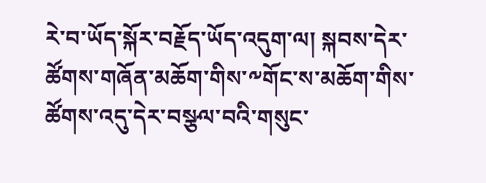རེ་བ་ཡོད་སྐོར་བརྗོད་ཡོད་འདུག་ལ། སྐབས་དེར་ཚོགས་གཞོན་མཆོག་གིས་༸གོང་ས་མཆོག་གིས་ཚོགས་འདུ་དེར་བསྩལ་བའི་གསུང་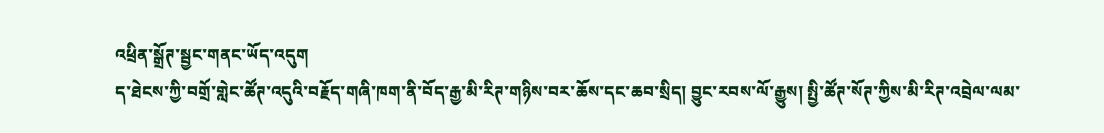འཕྲིན་སྒྲོཊ་སྦྱང་གནང་ཡོད་འདུག
ད་ཐེངས་ཀྱི་བགྲོ་གླེང་ཚོཊ་འདུའི་བརྗོད་གཞི་ཁག་ནི་བོད་རྒྱ་མི་རིཊ་གཉིས་བར་ཆོས་དང་ཆབ་སྲིད། བྱུང་རབས་ལོ་རྒྱུས། སྤྱི་ཚོཊ་སོཊ་ཀྱིས་མི་རིཊ་འབྲེལ་ལམ་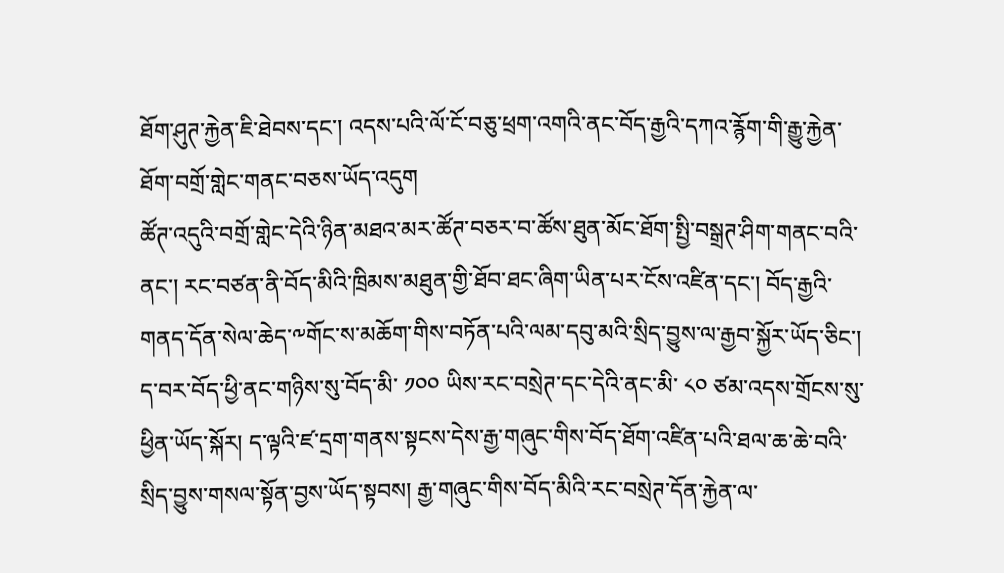ཐོག་ཤུཊ་རྐྱེན་ཇི་ཐེབས་དང་། འདས་པའི་ལོ་ངོ་བཅུ་ཕྲག་འགའི་ནང་བོད་རྒྱའི་དཀའ་རྙོག་གི་རྒྱུ་རྐྱེན་ཐོག་བགྲོ་གླེང་གནང་བཅས་ཡོད་འདུག
ཚོཊ་འདུའི་བགྲོ་གླེང་དེའི་ཉིན་མཐའ་མར་ཚོཊ་བཅར་བ་ཚོས་ཐུན་མོང་ཐོག་སྤྱི་བསྒྲཊ་ཤིག་གནང་བའི་ནང་། རང་བཙན་ནི་བོད་མིའི་ཁྲིམས་མཐུན་གྱི་ཐོབ་ཐང་ཞིག་ཡིན་པར་ངོས་འཛིན་དང་། བོད་རྒྱའི་གནད་དོན་སེལ་ཆེད་༸གོང་ས་མཆོག་གིས་བཏོན་པའི་ལམ་དབུ་མའི་སྲིད་བྱུས་ལ་རྒྱབ་སྐྱོར་ཡོད་ཅིང་། ད་བར་བོད་ཕྱི་ནང་གཉིས་སུ་བོད་མི་ ༡༠༠ ཡིས་རང་བསྲེཊ་དང་དེའི་ནང་མི་ ༨༠ ཙམ་འདས་གྲོངས་སུ་ཕྱིན་ཡོད་སྐོར། ད་ལྟའི་ཛ་དྲག་གནས་སྟངས་དེས་རྒྱ་གཞུང་གིས་བོད་ཐོག་འཛིན་པའི་ཐལ་ཆ་ཆེ་བའི་སྲིད་བྱུས་གསལ་སྟོན་བྱས་ཡོད་སྟབས། རྒྱ་གཞུང་གིས་བོད་མིའི་རང་བསྲེཊ་དོན་རྐྱེན་ལ་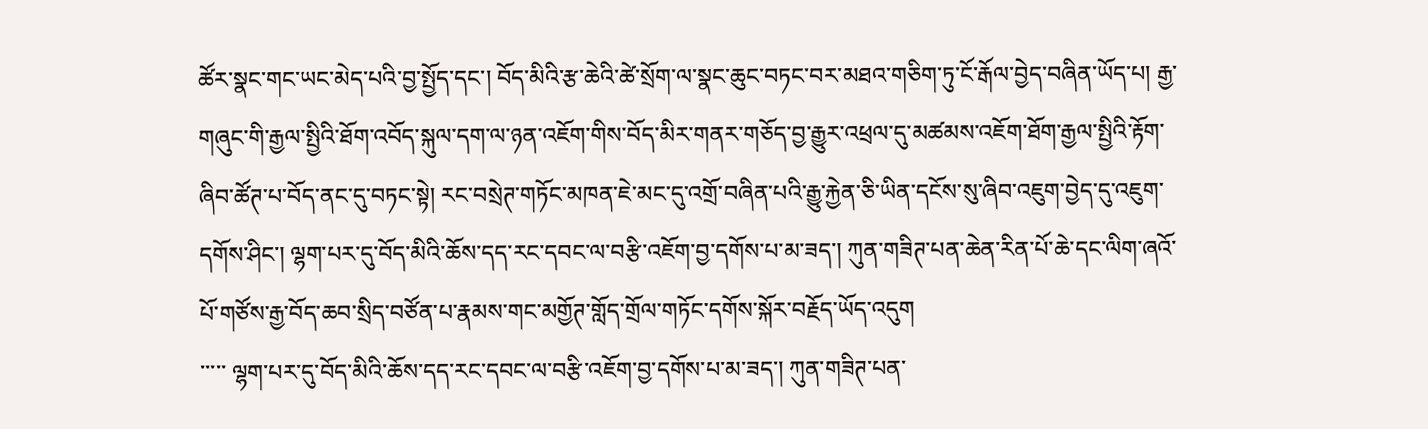ཚོར་སྣང་གང་ཡང་མེད་པའི་བྱ་སྤྱོད་དང་། བོད་མིའི་རྩ་ཆེའི་ཚེ་སྲོག་ལ་སྣང་ཆུང་བཏང་བར་མཐའ་གཅིག་ཏུ་ངོ་རྒོལ་བྱེད་བཞིན་ཡོད་པ། རྒྱ་གཞུང་གི་རྒྱལ་སྤྱིའི་ཐོག་འབོད་སྐུལ་དག་ལ་ཉན་འཇོག་གིས་བོད་མིར་གནར་གཅོད་བྱ་རྒྱུར་འཕྲལ་དུ་མཚམས་འཇོག་ཐོག་རྒྱལ་སྤྱིའི་རྟོག་ཞིབ་ཚོཊ་པ་བོད་ནང་དུ་བཏང་སྟེ། རང་བསྲེཊ་གཏོང་མཁན་ཇེ་མང་དུ་འགྲོ་བཞིན་པའི་རྒྱུ་རྐྱེན་ཅི་ཡིན་དངོས་སུ་ཞིབ་འཇུག་བྱེད་དུ་འཇུག་དགོས་ཤིང་། ལྷག་པར་དུ་བོད་མིའི་ཆོས་དད་རང་དབང་ལ་བརྩི་འཇོག་བྱ་དགོས་པ་མ་ཟད་། ཀུན་གཟིཊ་པན་ཆེན་རིན་པོ་ཆེ་དང་ལིག་ཞའོ་པོ་གཙོས་རྒྱ་བོད་ཆབ་སྲིད་བཙོན་པ་རྣམས་གང་མགྱོཊ་གློད་གྲོལ་གཏོང་དགོས་སྐོར་བརྗོད་ཡོད་འདུག
་་་་་ ལྷག་པར་དུ་བོད་མིའི་ཆོས་དད་རང་དབང་ལ་བརྩི་འཇོག་བྱ་དགོས་པ་མ་ཟད་། ཀུན་གཟིཊ་པན་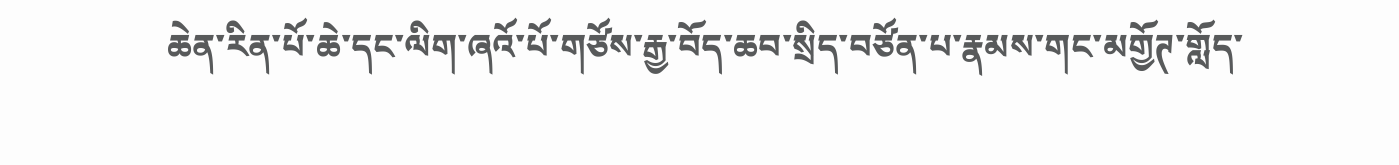ཆེན་རིན་པོ་ཆེ་དང་ལིག་ཞའོ་པོ་གཙོས་རྒྱ་བོད་ཆབ་སྲིད་བཙོན་པ་རྣམས་གང་མགྱོཊ་གློད་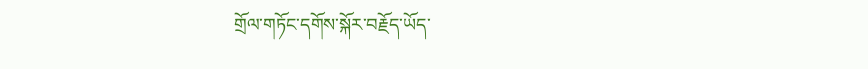གྲོལ་གཏོང་དགོས་སྐོར་བརྗོད་ཡོད་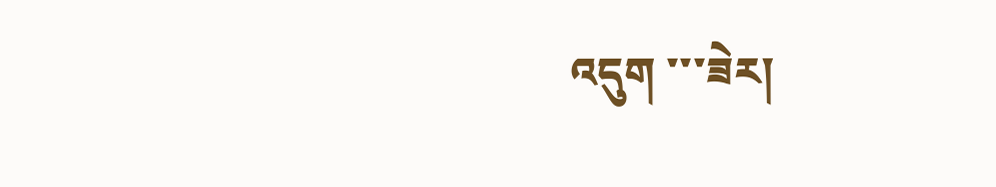འདུག ་་་ཟེར།